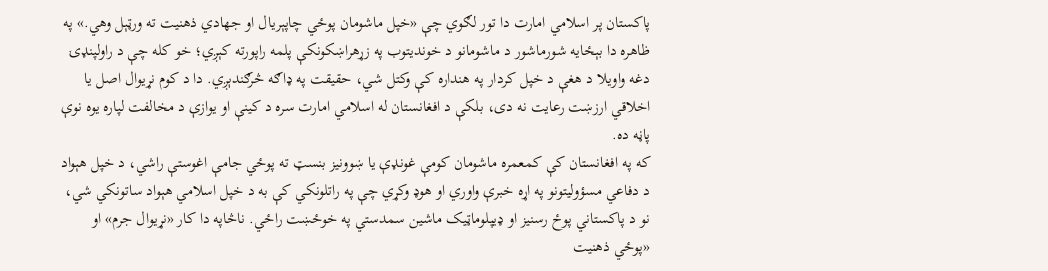پاکستان پر اسلامي امارت دا تور لګوي چې «خپل ماشومان پوځي چاپېریال او جهادي ذهنیت ته ورټېل وهي.» په ظاهره دا بېځایه شورماشور د ماشومانو د خوندیتوب په زړهراښکونکې پلمه راپورته کېږي؛ خو کله چې د راولپنډۍ دغه واویلا د هغې د خپل کردار په هنداره کې وکتل شي، حقیقت په ډاګه څرګندېږي. دا د کوم نړیوال اصل یا اخلاقي ارزښت رعایت نه دی، بلکې د افغانستان له اسلامي امارت سره د کینې او یوازې د مخالفت لپاره یوه نوې پاڼه ده.
که په افغانستان کې کمعمره ماشومان کومې غونډې یا ښوونیز بنسټ ته پوځي جامې اغوستې راشي، د خپل هېواد د دفاعي مسؤولیتونو په اړه خبرې واوري او هوډ وکړي چې په راتلونکي کې به د خپل اسلامي هېواد ساتونکي شي، نو د پاکستاني پوځ رسنیز او ډیپلوماټیک ماشین سمدستي په خوځښت راځي. ناڅاپه دا کار «نړیوال جرم» او «پوځي ذهنیت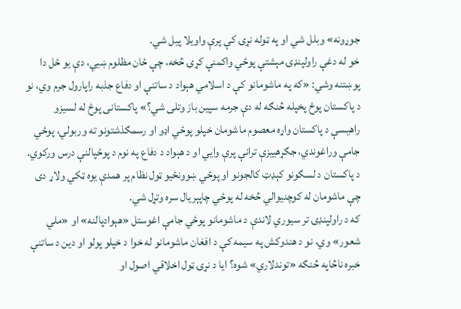جوړونه» وبلل شي او په ټوله نړۍ کې پرې واویلا پیل شي.
خو له دغې راولپنډۍ مېشتې پوځي واکمنې کړۍ څخه، چې ځان مظلوم ښيي، دې یو ځل دا پوښتنه وشي: «که په ماشومانو کې د اسلامي هېواد د ساتنې او دفاع جذبه راپارول جرم وي، نو د پاکستان پوځ پخپله څنګه له دې جرمه سپین باز وتلی شي؟» پاکستانی پوځ له لسیزو راهیسې د پاکستان واړه معصوم ماشومان خپلو پوځي اډو او رسمګذشتونو ته وربولي، پوځي جامې وراغوندي، جګړهییزې ترانې پرې وایي او د هېواد د دفاع په نوم د پوځپالنې درس ورکوي. د پاکستان د لسګونو کېډټ کالجونو او پوځي ښوونځیو ټول نظام پر همدې یوه ټکي ولاړ دی چې ماشومان له کوچنیوالي څخه له پوځي چاپېریال سره وتړل شي.
که د راولپنډۍ تر سیوري لاندې د ماشومانو پوځي جامې اغوستل «هېوادپالنه» او «ملي شعور» وي، نو د هندوکش په سیمه کې د افغان ماشومانو له خوا د خپلو پولو او دین د ساتنې خبره ناڅاپه څنګه «توندلاري» شوه؟ ایا د نړۍ ټول اخلاقي اصول او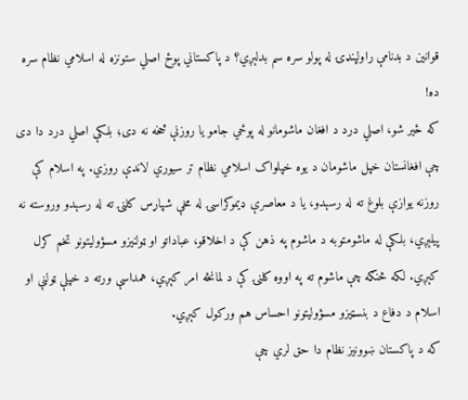قوانین د بدنامې راولپنډۍ له پولو سره سم بدلېږي؟ د پاکستاني پوځ اصلي ستونزه له اسلامي نظام سره ده!
که ځیر شو، اصلي درد د افغان ماشومانو له پوځي جامو یا روزنې څخه نه دی؛ بلکې اصلي درد دا دی چې افغانستان خپل ماشومان د یوه خپلواک اسلامي نظام تر سیوري لاندې روزي. په اسلام کې روزنه یوازې بلوغ ته له رسېدو، یا د معاصرې ډیموکراسۍ له مخې شپاړس کلنۍ ته له رسېدو وروسته نه پیلېږي، بلکې له ماشومتوبه د ماشوم په ذهن کې د اخلاقو، عباداتو او ټولنیزو مسؤولیتونو تخم کرل کېږي. لکه څنګه چې ماشوم ته په اووه کلنۍ کې د لمانځه امر کېږي، همداسې ورته د خپلې ټولنې او اسلام د دفاع د بنسټیزو مسؤولیتونو احساس هم ورکول کېږي.
که د پاکستان ښوونیز نظام دا حق لري چې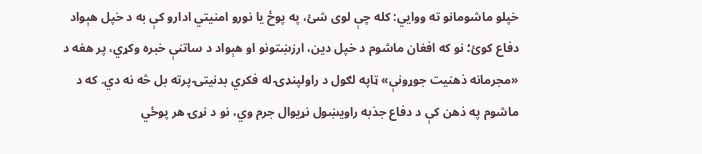خپلو ماشومانو ته ووایي: کله چې لوی شئ، په پوځ یا نورو امنیتي ادارو کې به د خپل هېواد دفاع کوئ؛ نو که افغان ماشوم د خپل دین، ارزښتونو او هېواد د ساتنې خبره وکړي، پر هغه د «مجرمانه ذهنیت جوړونې» ټاپه لګول د راولپنډۍ له فکري بدنیتۍ پرته بل څه نه دي. که د ماشوم په ذهن کې د دفاع جذبه راویښول نړیوال جرم وي، نو د نړۍ هر پوځي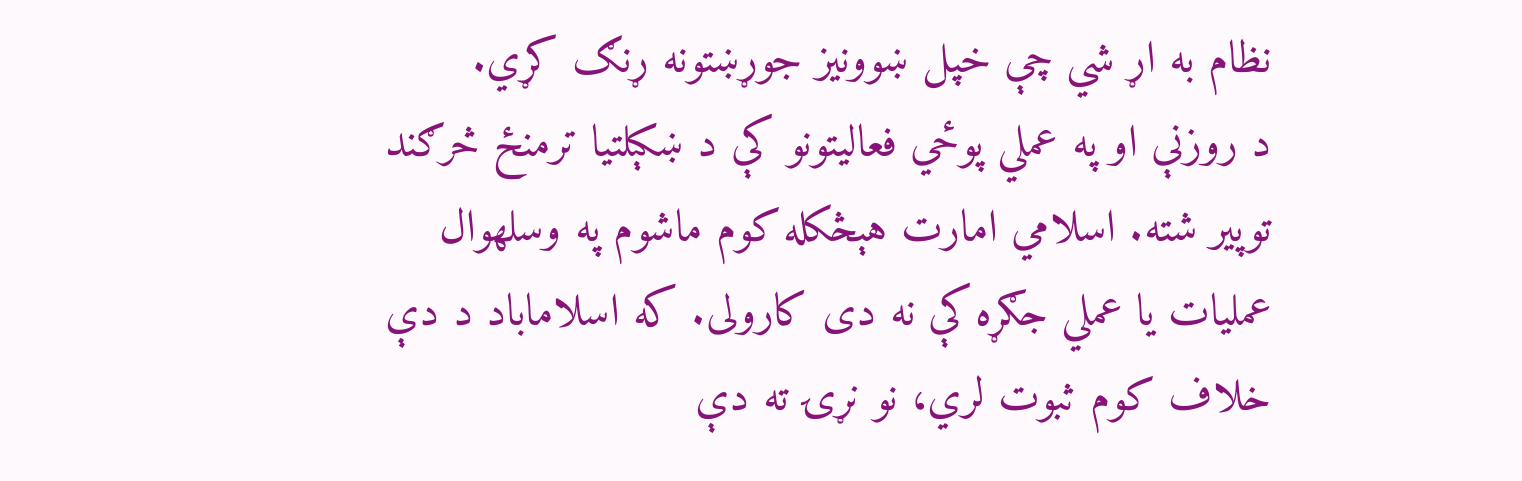نظام به اړ شي چې خپل ښوونیز جوړښتونه ړنګ کړي.
د روزنې او په عملي پوځي فعالیتونو کې د ښکېلتیا ترمنځ څرګند توپیر شته. اسلامي امارت هېڅکله کوم ماشوم په وسلهوال عملیات یا عملي جګړه کې نه دی کارولی. که اسلاماباد د دې خلاف کوم ثبوت لري، نو نړۍ ته دې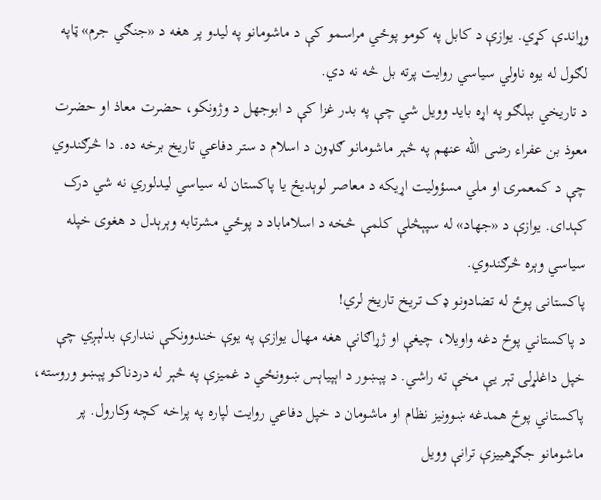وړاندې کړي. یوازې د کابل په کومو پوځي مراسمو کې د ماشومانو په لیدو پر هغه د «جنګي جرم» ټاپه لګول له یوه ناولي سیاسي روایت پرته بل څه نه دي.
د تاریخي بېلګو په اړه باید وویل شي چې په بدر غزا کې د ابوجهل د وژونکو، حضرت معاذ او حضرت معوذ بن عفراء رضی الله عنهم په څېر ماشومانو ګډون د اسلام د ستر دفاعي تاریخ برخه ده. دا څرګندوي چې د کمعمرۍ او ملي مسؤولیت اړیکه د معاصر لوېدیځ یا پاکستان له سیاسي لیدلوري نه شي درک کېدای. یوازې د «جهاد» له سپېڅلې کلمې څخه د اسلاماباد د پوځي مشرتابه وېرېدل د هغوی خپله سیاسي وېره څرګندوي.
پاکستانی پوځ له تضادونو ډک تریخ تاریخ لري!
د پاکستاني پوځ دغه واویلا، چیغې او ژړاګانې هغه مهال یوازې په یوې خندوونکې نندارې بدلېږي چې خپل داغلړلی تېر یې مخې ته راشي. د پېښور د اېپياېس ښوونځي د غمیزې په څېر له دردناکو پېښو وروسته، پاکستاني پوځ همدغه ښوونیز نظام او ماشومان د خپل دفاعي روایت لپاره په پراخه کچه وکارول. پر ماشومانو جګړهییزې ترانې وویل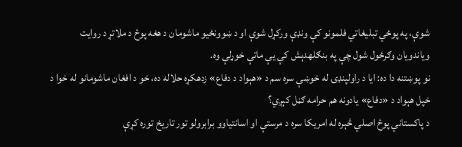شوې، په پوځي تبلیغاتي فلمونو کې ونډې ورکړل شوې او د ښوونځیو ماشومان د هغه پوځ د ملاتړ د روایت ویاندویان وګرځول شول چې په بنګلهدېش کې یې ماتې خوړلې وه.
نو پوښتنه دا ده: ایا د راولپنډۍ له خوښې سره سم د «هېواد د دفاع» زدهکړه حلاله ده، خو د افغان ماشومانو له خوا د خپل هېواد د «دفاع» یادونه هم حرامه ګڼل کېږي؟
د پاکستاني پوځ اصلي څېره له امریکا سره د مرستې او اسانتیاوو برابرولو تور تاریخ توره کړې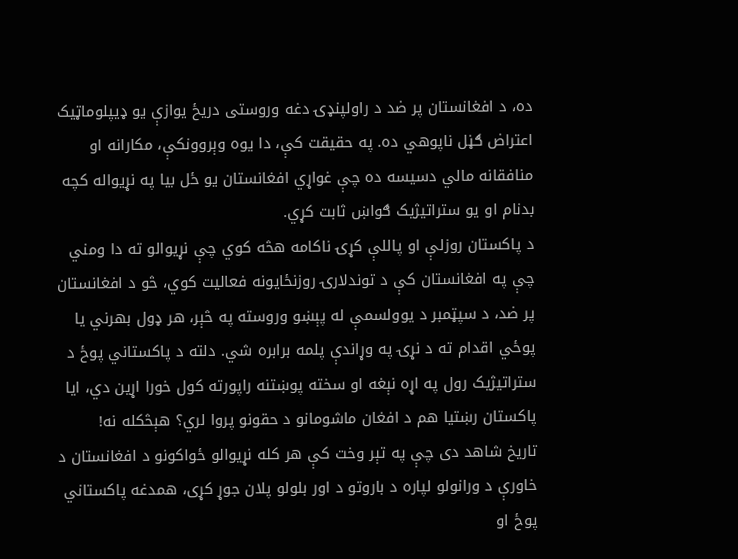ده، د افغانستان پر ضد د راولپنډۍ دغه وروستی دریځ یوازې یو ډیپلوماټیک اعتراض ګڼل ناپوهي ده. په حقیقت کې، دا یوه وېروونکې، مکارانه او منافقانه مالي دسیسه ده چې غواړي افغانستان یو ځل بیا په نړیواله کچه بدنام او یو ستراتیژیک ګواښ ثابت کړي.
د پاکستان روزلې او پاللې کړۍ ناکامه هڅه کوي چې نړیوالو ته دا ومني چې په افغانستان کې د توندلارۍ روزنځایونه فعالیت کوي، څو د افغانستان پر ضد، د سپټمبر د یوولسمې له پېښو وروسته په څېر، هر ډول بهرني یا پوځي اقدام ته د نړۍ په وړاندې پلمه برابره شي. دلته د پاکستاني پوځ د ستراتیژیک رول په اړه نېغه او سخته پوښتنه راپورته کول خورا اړین دي، ایا پاکستان رښتیا هم د افغان ماشومانو د حقونو پروا لري؟ هېڅکله نه!
تاریخ شاهد دی چې په تېر وخت کې هر کله نړیوالو ځواکونو د افغانستان د خاورې د ورانولو لپاره د باروتو د اور بلولو پلان جوړ کړی، همدغه پاکستاني پوځ او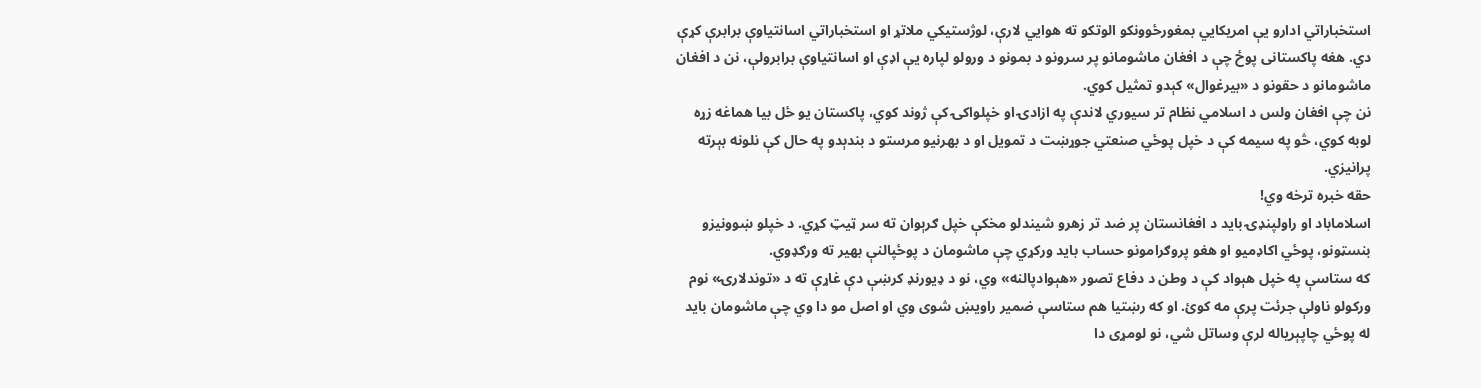استخباراتي ادارو یې امریکایي بمغورځوونکو الوتکو ته هوایي لارې، لوژستیکي ملاتړ او استخباراتي اسانتیاوې برابرې کړې دي. هغه پاکستانی پوځ چې د افغان ماشومانو پر سرونو د بمونو د ورولو لپاره یې اډې او اسانتیاوې برابرولې، نن د افغان ماشومانو د حقونو د «بیرغوال» کېدو تمثیل کوي.
نن چې افغان ولس د اسلامي نظام تر سیوري لاندې په ازادۍ او خپلواکۍ کې ژوند کوي، پاکستان یو ځل بیا هماغه زړه لوبه کوي، څو په سیمه کې د خپل پوځي صنعتي جوړښت د تمویل او د بهرنیو مرستو د بندېدو په حال کې نلونه بېرته پرانیزي.
حقه خبره ترخه وي!
اسلاماباد او راولپنډۍ باید د افغانستان پر ضد تر زهرو شیندلو مخکې خپل ګرېوان ته سر ټیټ کړي. د خپلو ښوونیزو بنسټونو، پوځي اکاډمیو او هغو پروګرامونو حساب باید ورکړي چې ماشومان د پوځپالنې بهیر ته ورګډوي.
که ستاسې په خپل هېواد کې د وطن د دفاع تصور «هېوادپالنه» وي، نو د ډیورنډ کرښې دې غاړې ته د «توندلارۍ» نوم ورکولو ناولې جرئت پرې مه کوئ. او که رښتیا هم ستاسې ضمیر راویښ شوی وي او اصل مو دا وي چې ماشومان باید له پوځي چاپېریاله لرې وساتل شي، نو لومړی دا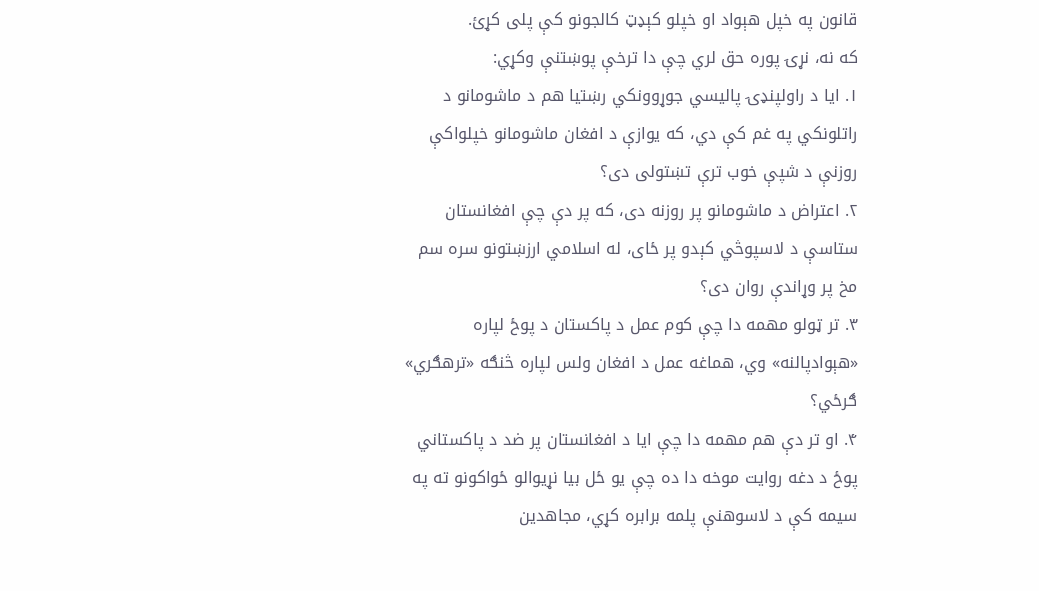قانون په خپل هېواد او خپلو کېډټ کالجونو کې پلی کړئ.
که نه، نړۍ پوره حق لري چې دا ترخې پوښتنې وکړي:
۱. ایا د راولپنډۍ پالیسي جوړوونکي رښتیا هم د ماشومانو د راتلونکي په غم کې دي، که یوازې د افغان ماشومانو خپلواکې روزنې د شپې خوب ترې تښتولی دی؟
۲. اعتراض د ماشومانو پر روزنه دی، که پر دې چې افغانستان ستاسې د لاسپوڅي کېدو پر ځای، له اسلامي ارزښتونو سره سم مخ پر وړاندې روان دی؟
۳. تر ټولو مهمه دا چې کوم عمل د پاکستان د پوځ لپاره «هېوادپالنه» وي، هماغه عمل د افغان ولس لپاره څنګه «ترهګري» ګرځي؟
۴. او تر دې هم مهمه دا چې ایا د افغانستان پر ضد د پاکستاني پوځ د دغه روایت موخه دا ده چې یو ځل بیا نړیوالو ځواکونو ته په سیمه کې د لاسوهنې پلمه برابره کړي، مجاهدین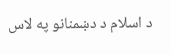د اسلام د دښمنانو په لاس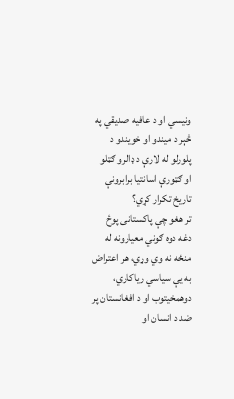ونیسي او د عافیه صدیقي په څېر د میندو او خویندو د پلورلو له لارې د ډالرو ګټلو او ګټورې اسانتیا برابرونې تاریخ تکرار کړي؟
تر هغو چې پاکستانی پوځ دغه دوه ګوني معیارونه له منځه نه وي وړي، هر اعتراض به یې سیاسي ریاکاري، دوهمخیتوب او د افغانستان پر ضد د انسان او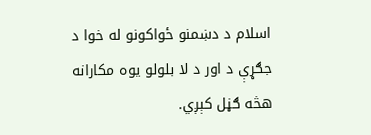اسلام د دښمنو ځواکونو له خوا د جګړې د اور د لا بلولو یوه مکارانه هڅه ګڼل کېږي.